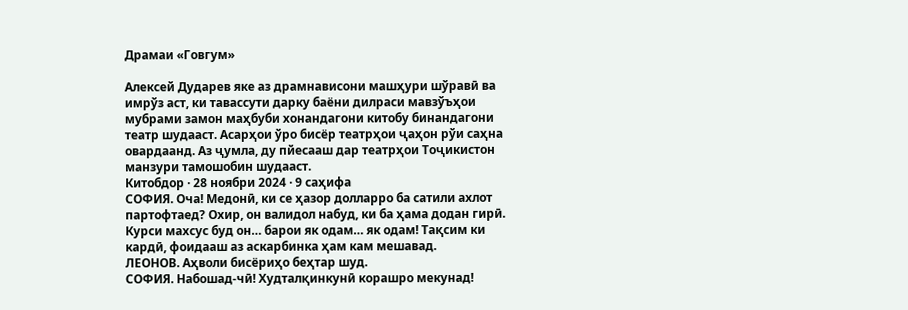Драмаи «Говгум»

Алексей Дударев яке аз драмнависони машҳури шўравӣ ва имрўз аст, ки тавассути дарку баёни дилраси мавзўъҳои мубрами замон маҳбуби хонандагони китобу бинандагони театр шудааст. Асарҳои ўро бисёр театрҳои ҷаҳон рўи саҳна овардаанд. Аз ҷумла, ду пйесааш дар театрҳои Тоҷикистон манзури тамошобин шудааст.
Китобдор · 28 ноябри 2024 · 9 саҳифа
СОФИЯ. Оча! Медонӣ, ки се ҳазор долларро ба сатили ахлот партофтаед? Охир, он валидол набуд, ки ба ҳама додан гирӣ. Курси махсус буд он… барои як одам… як одам! Тақсим ки кардӣ, фоидааш аз аскарбинка ҳам кам мешавад.
ЛЕОНОВ. Аҳволи бисёриҳо беҳтар шуд.
СОФИЯ. Набошад-чӣ! Худталқинкунӣ корашро мекунад!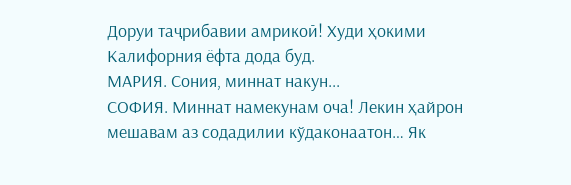Доруи таҷрибавии амрикоӣ! Худи ҳокими Калифорния ёфта дода буд.
МАРИЯ. Сония, миннат накун...
СОФИЯ. Миннат намекунам оча! Лекин ҳайрон мешавам аз содадилии кўдаконаатон… Як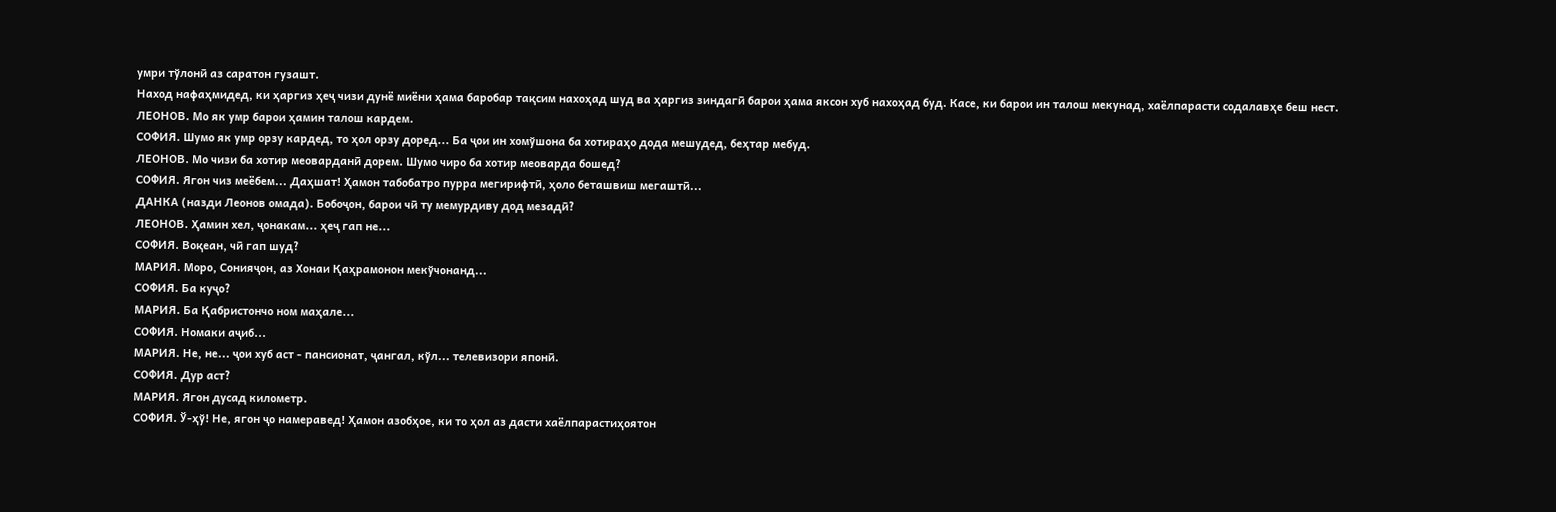умри тўлонӣ аз саратон гузашт.
Наход нафаҳмидед, ки ҳаргиз ҳеҷ чизи дунё миёни ҳама баробар тақсим нахоҳад шуд ва ҳаргиз зиндагӣ барои ҳама яксон хуб нахоҳад буд. Касе, ки барои ин талош мекунад, хаёлпарасти содалавҳе беш нест.
ЛЕОНОВ. Мо як умр барои ҳамин талош кардем.
СОФИЯ. Шумо як умр орзу кардед, то ҳол орзу доред... Ба ҷои ин хомўшона ба хотираҳо дода мешудед, беҳтар мебуд.
ЛЕОНОВ. Мо чизи ба хотир меоварданӣ дорем. Шумо чиро ба хотир меоварда бошед?
СОФИЯ. Ягон чиз меёбем... Даҳшат! Ҳамон табобатро пурра мегирифтӣ, ҳоло беташвиш мегаштӣ...
ДАНКА (назди Леонов омада). Бобоҷон, барои чӣ ту мемурдиву дод мезадӣ?
ЛЕОНОВ. Ҳамин хел, ҷонакам... ҳеҷ гап не...
СОФИЯ. Воқеан, чӣ гап шуд?
МАРИЯ. Моро, Сонияҷон, аз Хонаи Қаҳрамонон мекўчонанд...
СОФИЯ. Ба куҷо?
МАРИЯ. Ба Қабристончо ном маҳале...
СОФИЯ. Номаки аҷиб...
МАРИЯ. Не, не... ҷои хуб аст - пансионат, ҷангал, кўл... телевизори японӣ.
СОФИЯ. Дур аст?
МАРИЯ. Ягон дусад километр.
СОФИЯ. Ў-ҳў! Не, ягон ҷо намеравед! Ҳамон азобҳое, ки то ҳол аз дасти хаёлпарастиҳоятон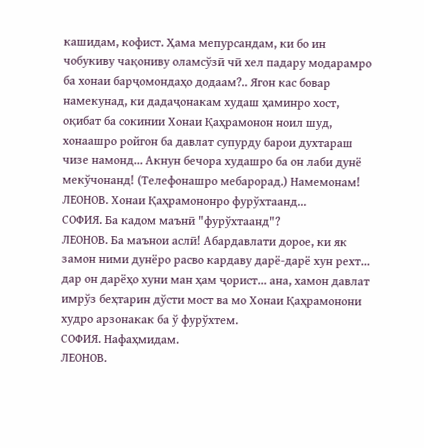кашидам, кофист. Ҳама мепурсандам, ки бо ин чобукиву чақониву оламсўзӣ чӣ хел падару модарамро ба хонаи барҷомондаҳо додаам?.. Ягон кас бовар намекунад, ки дадаҷонакам худаш ҳаминро хост, оқибат ба сокинии Хонаи Қаҳрамонон ноил шуд, хонаашро ройгон ба давлат супурду барои духтараш чизе намонд... Акнун бечора худашро ба он лаби дунё мекўчонанд! (Телефонашро мебарорад.) Намемонам!
ЛЕОНОВ. Хонаи Қаҳрамононро фурўхтаанд...
СОФИЯ. Ба кадом маънӣ "фурўхтаанд"?
ЛЕОНОВ. Ба маънои аслӣ! Абардавлати дорое, ки як замон ними дунёро расво кардаву дарё-дарё хун рехт... дар он дарёҳо хуни ман ҳам ҷорист... ана, хамон давлат имрўз беҳтарин дўсти мост ва мо Хонаи Қаҳрамонони худро арзонакак ба ў фурўхтем.
СОФИЯ. Нафаҳмидам.
ЛЕОНОВ.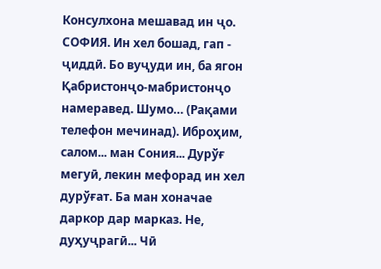Консулхона мешавад ин ҷо.
СОФИЯ. Ин хел бошад, гап - ҷиддӣ. Бо вуҷуди ин, ба ягон
Қабристонҷо-мабристонҷо намеравед. Шумо… (Рақами телефон мечинад). Иброҳим, салом... ман Сония... Дурўғ мегуӣ, лекин мефорад ин хел дурўғат. Ба ман хоначае даркор дар марказ. Не, дуҳуҷрагӣ... Чӣ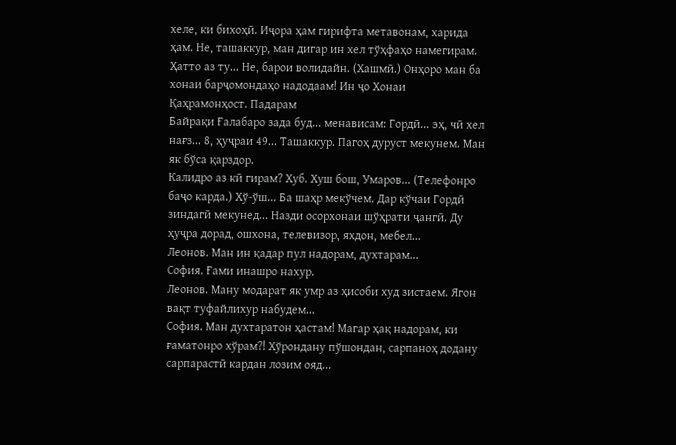хеле, ки бихоҳӣ. Иҷора ҳам гирифта метавонам, харида ҳам. Не, ташаккур, ман дигар ин хел тўҳфаҳо намегирам.
Ҳатто аз ту... Не, барои волидайн. (Хашмӣ.) Онҳоро ман ба хонаи барҷомондаҳо надодаам! Ин ҷо Хонаи Қаҳрамонҳост. Падарам
Байрақи Ғалабаро зада буд... менависам: Гордӣ... эҳ, чӣ хел нағз... 8, ҳуҷраи 49... Ташаккур. Пагоҳ дуруст мекунем. Ман як бўса қарздор.
Калидро аз кӣ гирам? Хуб. Хуш бош, Умаров... (Телефонро баҷо карда.) Хў-ўш... Ба шаҳр мекўчем. Дар кўчаи Гордӣ зиндагӣ мекунед... Назди осорхонаи шўҳрати ҷангӣ. Ду ҳуҷра дорад, ошхона, телевизор, яхдон, мебел...
Леонов. Ман ин қадар пул надорам, духтарам...
София. Ғами инашро нахур.
Леонов. Ману модарат як умр аз ҳисоби худ зистаем. Ягон вақт туфайлихур набудем...
София. Ман духтаратон ҳастам! Магар ҳақ надорам, ки ғаматонро хўрам?! Хўрондану пўшондан, сарпаноҳ додану сарпарастӣ кардан лозим ояд...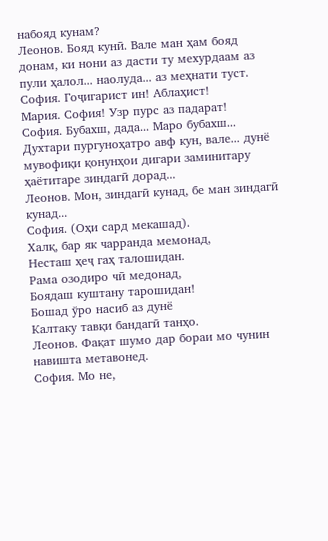набояд кунам?
Леонов. Бояд кунӣ. Вале ман ҳам бояд донам, ки нони аз дасти ту мехурдаам аз пули ҳалол... наолуда... аз меҳнати туст.
София. Гоҷигарист ин! Аблаҳист!
Мария. София! Узр пурс аз падарат!
София. Бубахш, дада... Маро бубахш... Духтари пургуноҳатро авф кун, вале... дунё мувофиқи қонунҳои дигари заминитару ҳаётитаре зиндагӣ дорад...
Леонов. Мон, зиндагӣ кунад, бе ман зиндагӣ кунад...
София. (Оҳи сард мекашад).
Халқ, бар як чарранда мемонад,
Несташ ҳеҷ гаҳ талошидан.
Рама озодиро чӣ медонад,
Боядаш куштану тарошидан!
Бошад ўро насиб аз дунё
Калтаку тавқи бандагӣ танҳо.
Леонов. Фақат шумо дар бораи мо чунин навишта метавонед.
София. Мо не,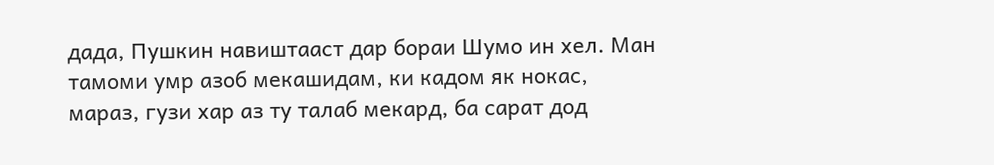дада, Пушкин навиштааст дар бораи Шумо ин хел. Ман тамоми умр азоб мекашидам, ки кадом як нокас, мараз, гузи хар аз ту талаб мекард, ба сарат дод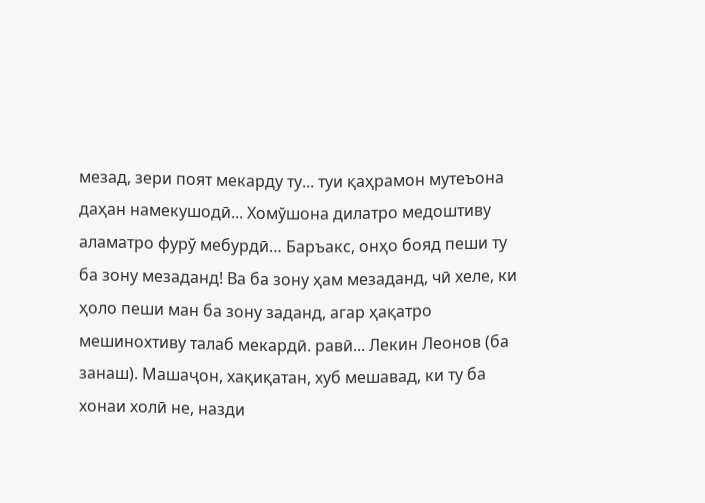мезад, зери поят мекарду ту... туи қаҳрамон мутеъона даҳан намекушодӣ... Хомўшона дилатро медоштиву аламатро фурў мебурдӣ… Баръакс, онҳо бояд пеши ту ба зону мезаданд! Ва ба зону ҳам мезаданд, чӣ хеле, ки ҳоло пеши ман ба зону заданд, агар ҳақатро мешинохтиву талаб мекардӣ. равӣ... Лекин Леонов (ба занаш). Машаҷон, хақиқатан, хуб мешавад, ки ту ба хонаи холӣ не, назди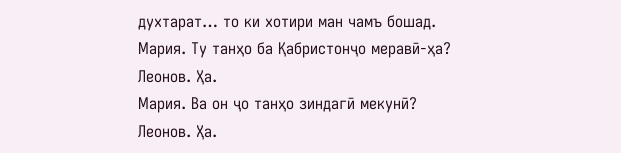духтарат… то ки хотири ман чамъ бошад.
Мария. Ту танҳо ба Қабристонҷо меравӣ-ҳа?
Леонов. Ҳа.
Мария. Ва он ҷо танҳо зиндагӣ мекунӣ?
Леонов. Ҳа.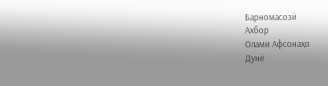Барномасозӣ
Ахбор
Олами Афсонаҳо
Дунё